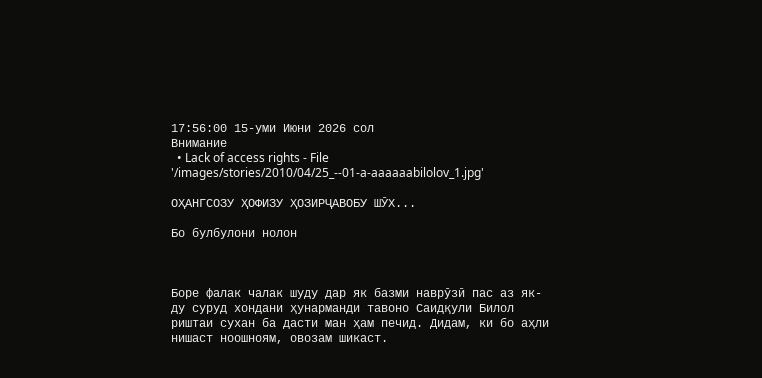17:56:00 15-уми Июни 2026 сол
Внимание
  • Lack of access rights - File '/images/stories/2010/04/25_--01-a-aaaaaabilolov_1.jpg'

ОҲАНГСОЗУ ҲОФИЗУ ҲОЗИРҶАВОБУ ШӮХ...

Бо булбулони нолон



Боре фалак чалак шуду дар як базми наврӯзӣ пас аз як-ду суруд хондани ҳунарманди тавоно Саидқули Билол риштаи сухан ба дасти ман ҳам печид. Дидам, ки бо аҳли нишаст ноошноям, овозам шикаст.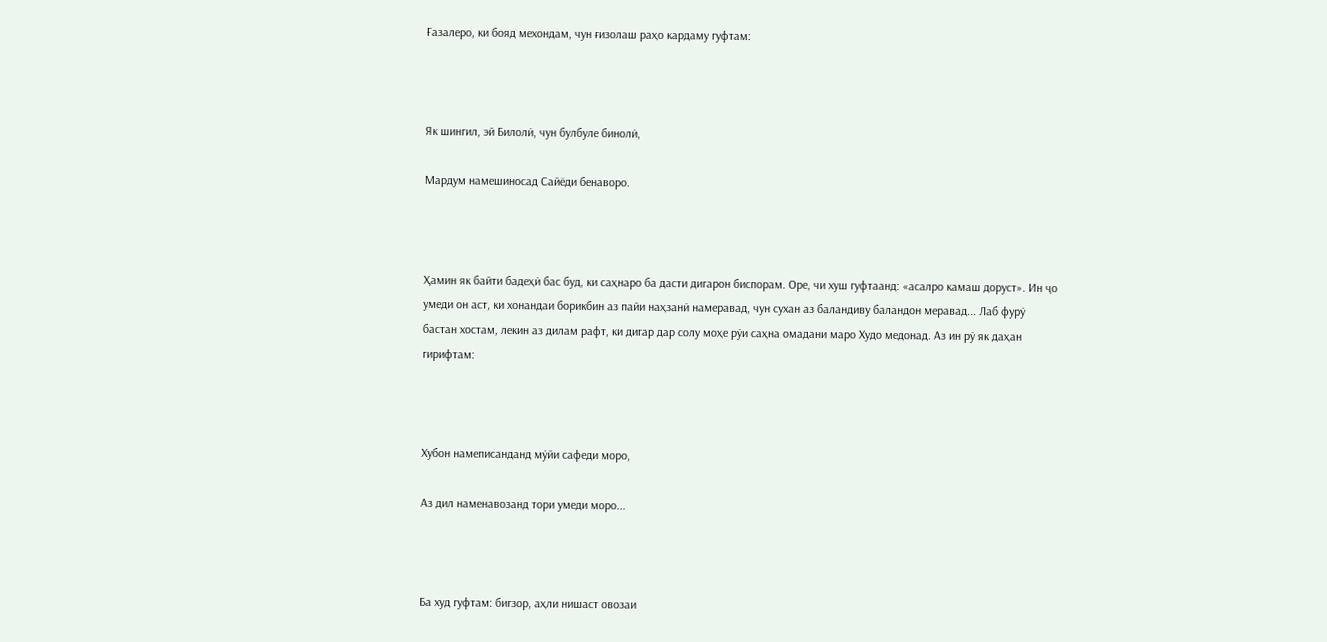Ғазалеро, ки бояд мехондам, чун ғизолаш раҳо кардаму гуфтам:



Як шингил, эй Билолӣ, чун булбуле бинолӣ,

Мардум намешиносад Сайёди бенаворо.



Ҳамин як байти бадеҳӣ бас буд, ки саҳнаро ба дасти дигарон биспорам. Оре, чи хуш гуфтаанд: «асалро камаш доруст». Ин ҷо умеди он аст, ки хонандаи борикбин аз пайи наҳзанӣ намеравад, чун сухан аз баландиву баландон меравад... Лаб фурӯ бастан хостам, лекин аз дилам рафт, ки дигар дар солу моҳе рӯи саҳна омадани маро Худо медонад. Аз ин рӯ як даҳан гирифтам:



Хубон намеписанданд мӯйи сафеди моро,

Аз дил наменавозанд тори умеди моро...



Ба худ гуфтам: бигзор, аҳли нишаст овозаи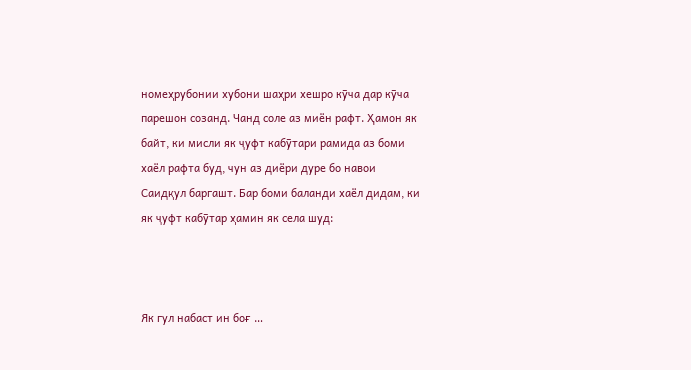номеҳрубонии хубони шаҳри хешро кӯча дар кӯча парешон созанд. Чанд соле аз миён рафт. Ҳамон як байт, ки мисли як ҷуфт кабӯтари рамида аз боми хаёл рафта буд, чун аз диёри дуре бо навои Саидқул баргашт. Бар боми баланди хаёл дидам, ки як ҷуфт кабӯтар ҳамин як села шуд:



Як гул набаст ин боғ …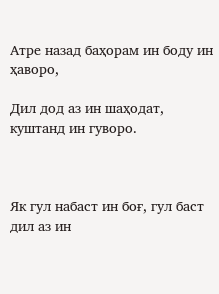Атре назад баҳорам ин боду ин ҳаворо,

Дил дод аз ин шаҳодат, куштанд ин гуворо.



Як гул набаст ин боғ, гул баст дил аз ин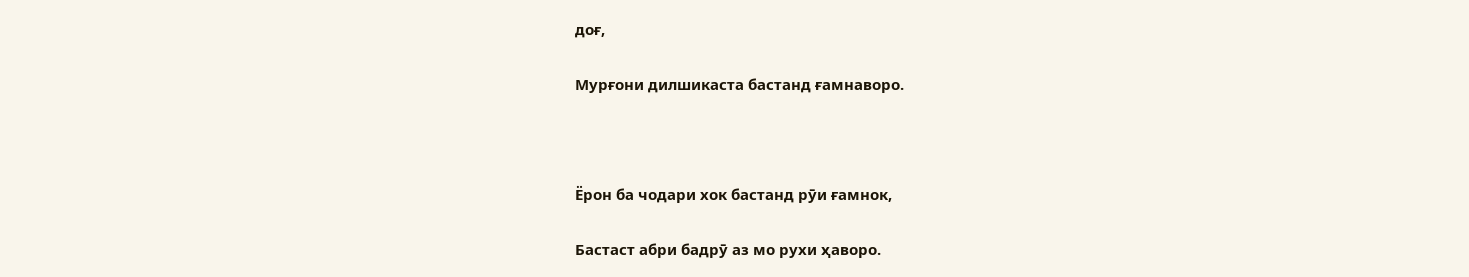доғ,

Мурғони дилшикаста бастанд ғамнаворо.



Ёрон ба чодари хок бастанд рӯи ғамнок,

Бастаст абри бадрӯ аз мо рухи ҳаворо.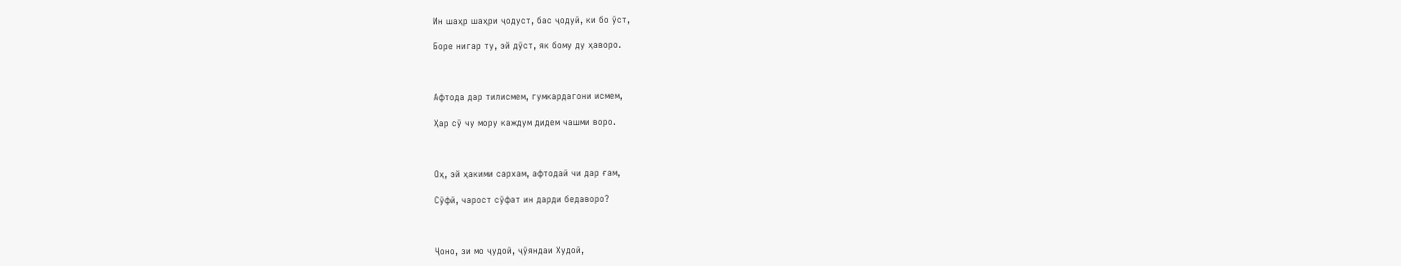Ин шаҳр шаҳри ҷодуст, бас ҷодуӣ, ки бо ӯст,

Боре нигар ту, эй дӯст, як бому ду ҳаворо.



Афтода дар тилисмем, гумкардагони исмем,

Ҳар сӯ чу мору каждум дидем чашми воро.



Оҳ, эй ҳакими сархам, афтодаӣ чи дар ғам,

Сӯфӣ, чарост сӯфат ин дарди бедаворо?



Ҷоно, зи мо ҷудоӣ, ҷӯяндаи Худоӣ,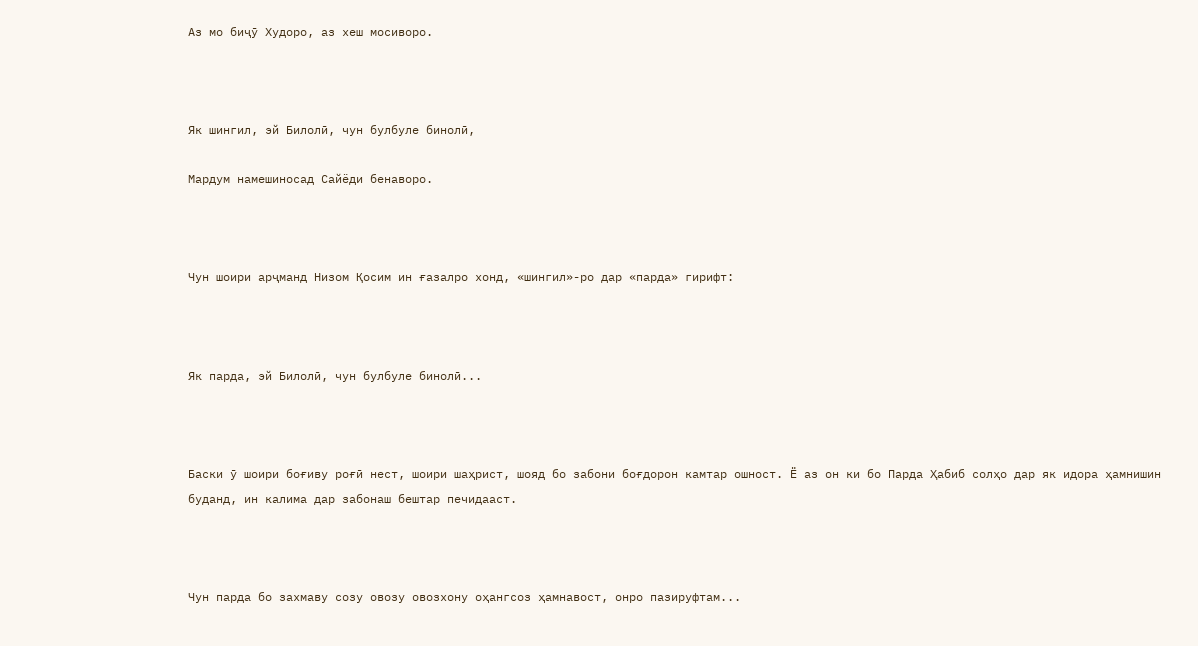Аз мо биҷӯ Худоро, аз хеш мосиворо.



Як шингил, эй Билолӣ, чун булбуле бинолӣ,

Мардум намешиносад Сайёди бенаворо.



Чун шоири арҷманд Низом Қосим ин ғазалро хонд, «шингил»-ро дар «парда» гирифт:



Як парда, эй Билолӣ, чун булбуле бинолӣ...



Баски ӯ шоири боғиву роғӣ нест, шоири шаҳрист, шояд бо забони боғдорон камтар ошност. Ё аз он ки бо Парда Ҳабиб солҳо дар як идора ҳамнишин буданд, ин калима дар забонаш бештар печидааст.



Чун парда бо захмаву созу овозу овозхону оҳангсоз ҳамнавост, онро пазируфтам...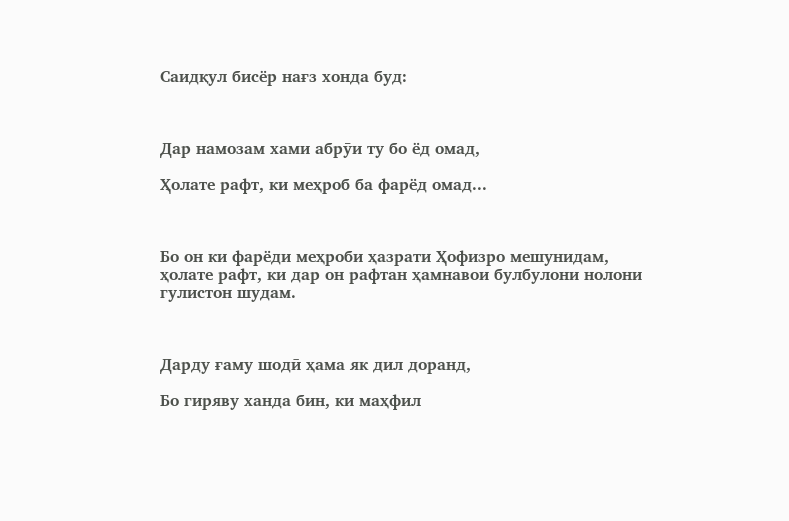Саидқул бисёр нағз хонда буд:



Дар намозам хами абрӯи ту бо ёд омад,

Ҳолате рафт, ки меҳроб ба фарёд омад...



Бо он ки фарёди меҳроби ҳазрати Ҳофизро мешунидам, ҳолате рафт, ки дар он рафтан ҳамнавои булбулони нолони гулистон шудам.



Дарду ғаму шодӣ ҳама як дил доранд,

Бо гиряву ханда бин, ки маҳфил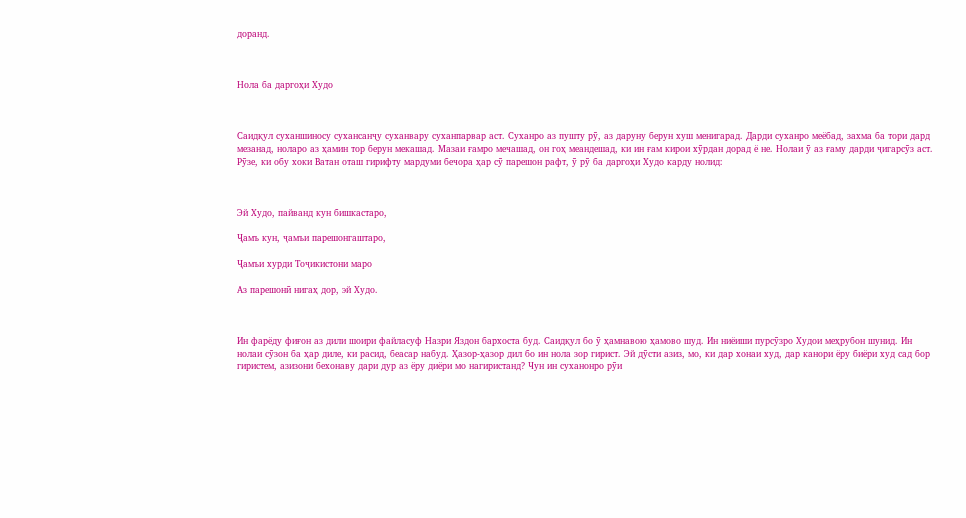доранд.



Нола ба даргоҳи Худо



Саидқул суханшиносу сухансанҷу суханвару суханпарвар аст. Суханро аз пушту рӯ, аз даруну берун хуш менигарад. Дарди суханро меёбад, захма ба тори дард мезанад, ноларо аз ҳамин тор берун мекашад. Мазаи ғамро мечашад, он гоҳ меандешад, ки ин ғам кирои хӯрдан дорад ё не. Нолаи ӯ аз ғаму дарди ҷигарсӯз аст. Рӯзе, ки обу хоки Ватан оташ гирифту мардуми бечора ҳар сӯ парешон рафт, ӯ рӯ ба даргоҳи Худо карду нолид:



Эй Худо, пайванд кун бишкастаро,

Ҷамъ кун, ҷамъи парешонгаштаро,

Ҷамъи хурди Тоҷикистони маро

Аз парешонӣ нигаҳ дор, эй Худо.



Ин фарёду фиғон аз дили шоири файласуф Назри Яздон бархоста буд. Саидқул бо ӯ ҳамнавою ҳамово шуд. Ин ниёиши пурсӯзро Худои меҳрубон шунид. Ин нолаи сӯзон ба ҳар диле, ки расид, беасар набуд. Ҳазор-ҳазор дил бо ин нола зор гирист. Эй дӯсти азиз, мо, ки дар хонаи худ, дар канори ёру биёри худ сад бор гиристем, азизони бехонаву дари дур аз ёру диёри мо нагиристанд? Чун ин суханонро рӯи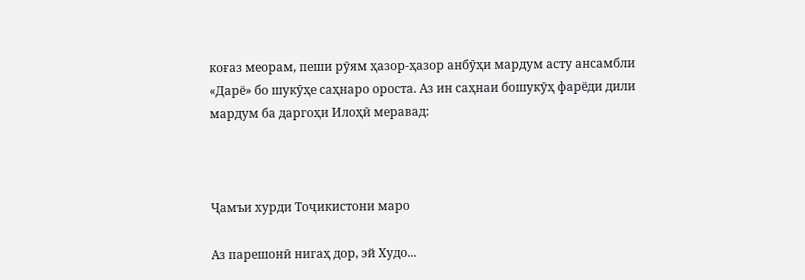коғаз меорам, пеши рӯям ҳазор-ҳазор анбӯҳи мардум асту ансамбли «Дарё» бо шукӯҳе саҳнаро ороста. Аз ин саҳнаи бошукӯҳ фарёди дили мардум ба даргоҳи Илоҳӣ меравад:



Ҷамъи хурди Тоҷикистони маро

Аз парешонӣ нигаҳ дор, эй Худо...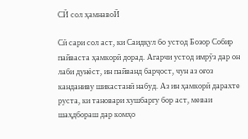СӢ сол ҳамнавоӢ

Сӣ сари сол аст, ки Саидқул бо устод Бозор Собир пайваста ҳамкорӣ дорад. Агарчи устод имрӯз дар он лаби дунёст, ин пайванд барҷост, чун аз оғоз канданиву шикастанӣ набуд. Аз ин ҳамкорӣ дарахте руста, ки тановари хушбаргу бор аст, меваи шаҳдбораш дар комҳо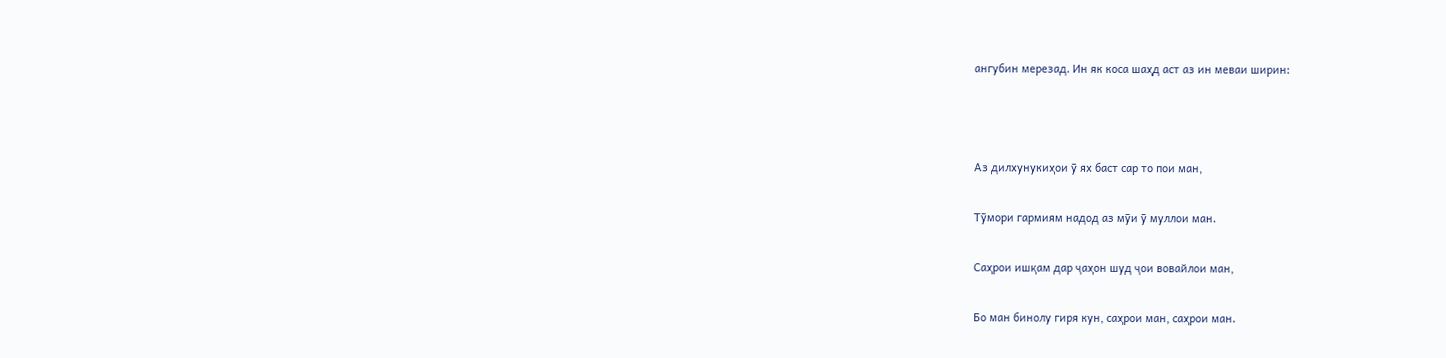ангубин мерезад. Ин як коса шаҳд аст аз ин меваи ширин:



Аз дилхунукиҳои ӯ ях баст сар то пои ман,

Тӯмори гармиям надод аз мӯи ӯ муллои ман.

Саҳрои ишқам дар ҷаҳон шуд ҷои вовайлои ман,

Бо ман бинолу гиря кун, саҳрои ман, саҳрои ман.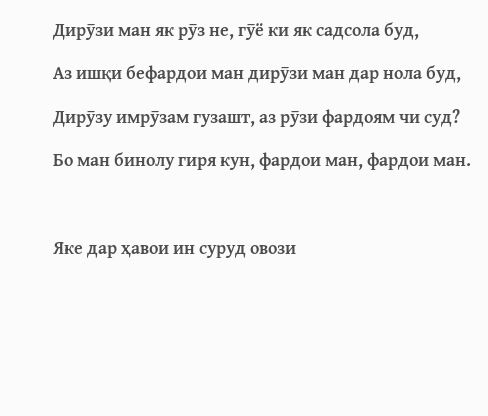Дирӯзи ман як рӯз не, гӯё ки як садсола буд,

Аз ишқи бефардои ман дирӯзи ман дар нола буд,

Дирӯзу имрӯзам гузашт, аз рӯзи фардоям чи суд?

Бо ман бинолу гиря кун, фардои ман, фардои ман.



Яке дар ҳавои ин суруд овози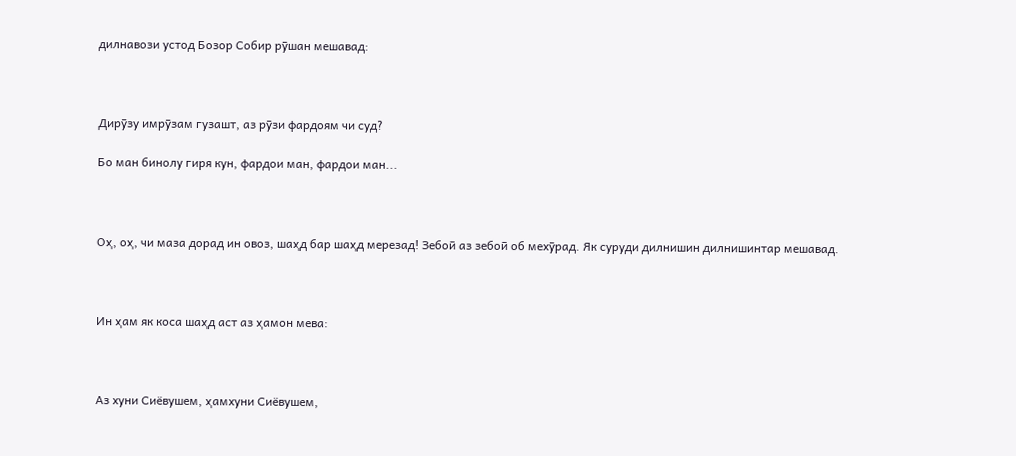дилнавози устод Бозор Собир рӯшан мешавад:



Дирӯзу имрӯзам гузашт, аз рӯзи фардоям чи суд?

Бо ман бинолу гиря кун, фардои ман, фардои ман...



Оҳ, оҳ, чи маза дорад ин овоз, шаҳд бар шаҳд мерезад! Зебоӣ аз зебоӣ об мехӯрад. Як суруди дилнишин дилнишинтар мешавад.



Ин ҳам як коса шаҳд аст аз ҳамон мева:



Аз хуни Сиёвушем, ҳамхуни Сиёвушем,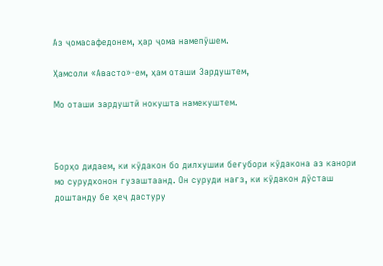Аз ҷомасафедонем, ҳар ҷома намепӯшем.

Ҳамсоли «Авасто»-ем, ҳам оташи Зардуштем,

Мо оташи зардуштӣ нокушта намекуштем.



Борҳо дидаем, ки кӯдакон бо дилхушии беғубори кӯдакона аз канори мо сурудхонон гузаштаанд. Он суруди нағз, ки кӯдакон дӯсташ доштанду бе ҳеҷ дастуру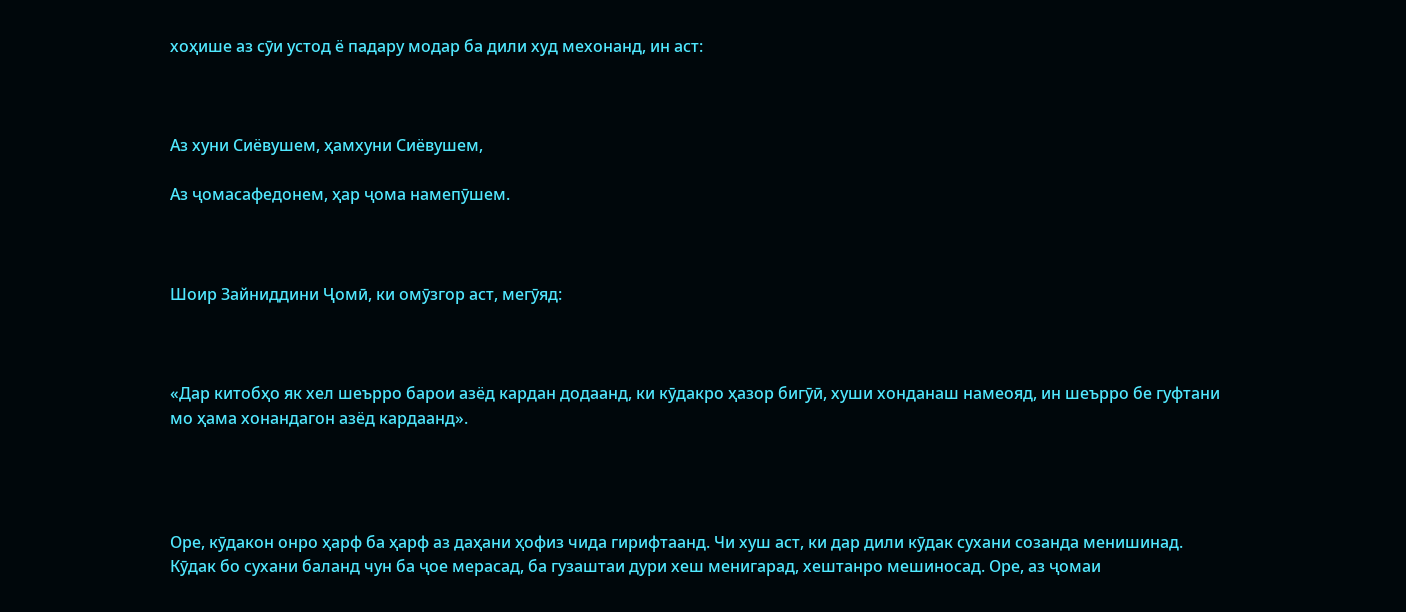хоҳише аз сӯи устод ё падару модар ба дили худ мехонанд, ин аст:



Аз хуни Сиёвушем, ҳамхуни Сиёвушем,

Аз ҷомасафедонем, ҳар ҷома намепӯшем.



Шоир Зайниддини Ҷомӣ, ки омӯзгор аст, мегӯяд:



«Дар китобҳо як хел шеърро барои азёд кардан додаанд, ки кӯдакро ҳазор бигӯӣ, хуши хонданаш намеояд, ин шеърро бе гуфтани мо ҳама хонандагон азёд кардаанд».




Оре, кӯдакон онро ҳарф ба ҳарф аз даҳани ҳофиз чида гирифтаанд. Чи хуш аст, ки дар дили кӯдак сухани созанда менишинад. Кӯдак бо сухани баланд чун ба ҷое мерасад, ба гузаштаи дури хеш менигарад, хештанро мешиносад. Оре, аз ҷомаи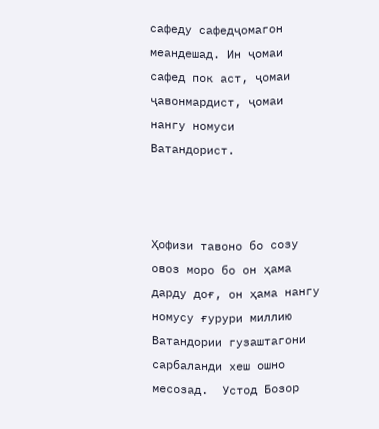сафеду сафедҷомагон меандешад. Ин ҷомаи сафед пок аст, ҷомаи ҷавонмардист, ҷомаи нангу номуси Ватандорист.



Ҳофизи тавоно бо созу овоз моро бо он ҳама дарду доғ, он ҳама нангу номусу ғурури миллию Ватандории гузаштагони сарбаланди хеш ошно месозад.  Устод Бозор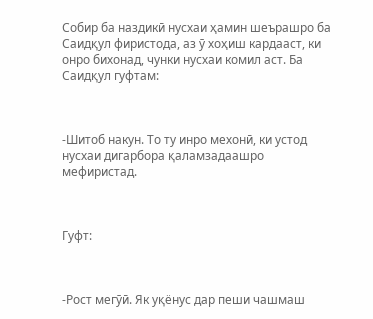Собир ба наздикӣ нусхаи ҳамин шеърашро ба Саидқул фиристода, аз ӯ хоҳиш кардааст, ки онро бихонад, чунки нусхаи комил аст. Ба Саидқул гуфтам:



-Шитоб накун. То ту инро мехонӣ, ки устод нусхаи дигарбора қаламзадаашро мефиристад.



Гуфт:



-Рост мегӯӣ. Як уқёнус дар пеши чашмаш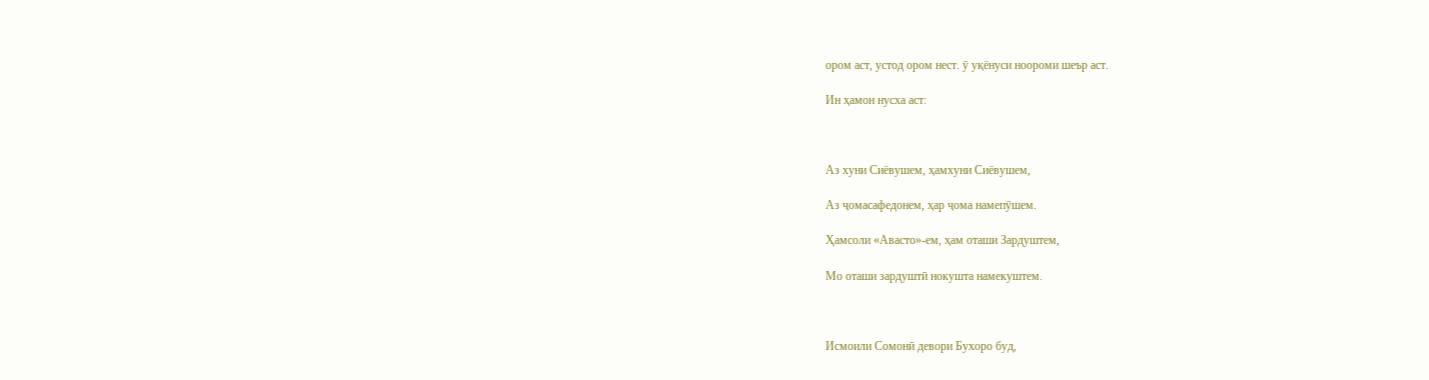ором аст, устод ором нест. ӯ уқёнуси ноороми шеър аст.

Ин ҳамон нусха аст:



Аз хуни Сиёвушем, ҳамхуни Сиёвушем,

Аз ҷомасафедонем, ҳар ҷома намепӯшем.

Ҳамсоли «Авасто»-ем, ҳам оташи Зардуштем,

Мо оташи зардуштӣ нокушта намекуштем.



Исмоили Сомонӣ девори Бухоро буд,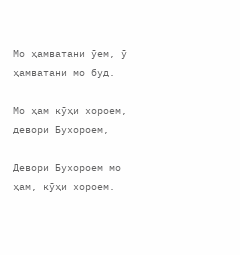Мо ҳамватани ӯем, ӯ ҳамватани мо буд.

Мо ҳам кӯҳи хороем, девори Бухороем,

Девори Бухороем мо ҳам, кӯҳи хороем.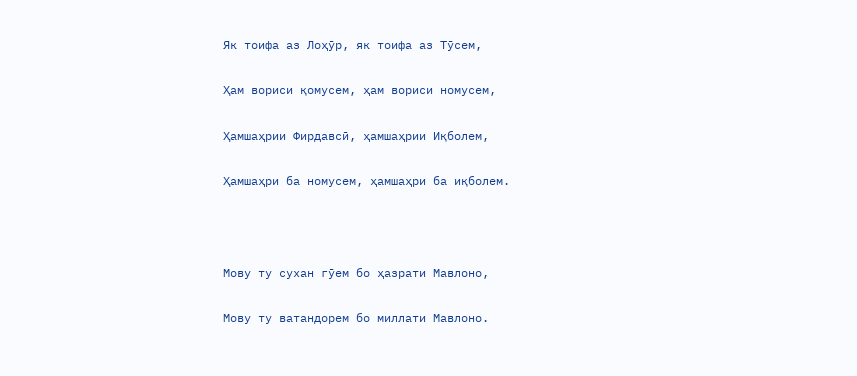Як тоифа аз Лоҳӯр, як тоифа аз Тӯсем,

Ҳам вориси қомусем, ҳам вориси номусем,

Ҳамшаҳрии Фирдавсӣ, ҳамшаҳрии Иқболем,

Ҳамшаҳри ба номусем, ҳамшаҳри ба иқболем.



Мову ту сухан гӯем бо ҳазрати Мавлоно,

Мову ту ватандорем бо миллати Мавлоно.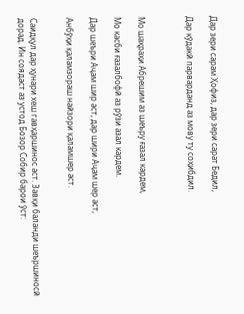Дар зери сарам Ҳофиз, дар зери сарат Бедил,

Дар кӯдакӣ парварданд аз мову ту соҳибдил.



Мо шаҳраҳи Абрешим аз шеъру ғазал кардем,

Мо касби ғазалбофӣ аз рӯзи азал кардем.

Дар шеъри Аҷам шир аст, дар шири Аҷам шер аст,

Анбӯҳи қаламзораш найзори қаламшер аст.


Саидқул дар ҳунари хеш гавҳаршинос аст. Завқи баланди шеършиносӣ дорад. Ин соядаст аз устод Бозор Собир барои ӯст: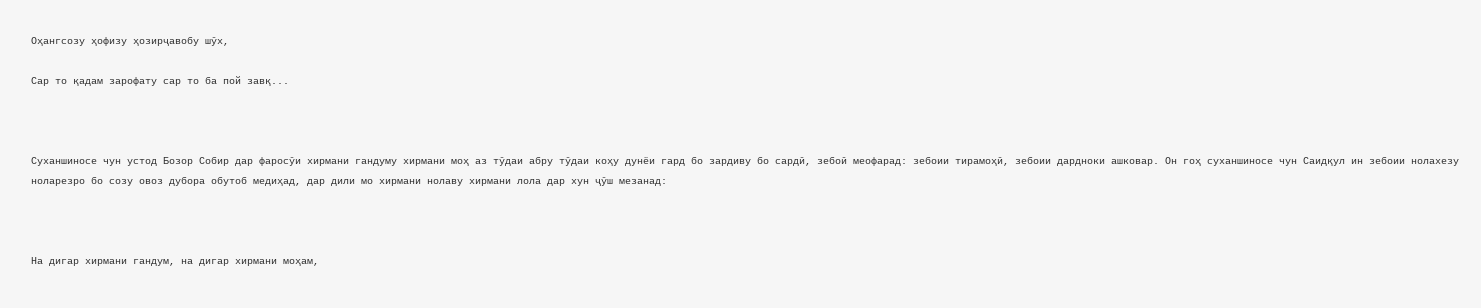Оҳангсозу ҳофизу ҳозирҷавобу шӯх,

Сар то қадам зарофату сар то ба пой завқ...



Суханшиносе чун устод Бозор Собир дар фаросӯи хирмани гандуму хирмани моҳ аз тӯдаи абру тӯдаи коҳу дунёи гард бо зардиву бо сардӣ, зебоӣ меофарад: зебоии тирамоҳӣ, зебоии дардноки ашковар. Он гоҳ суханшиносе чун Саидқул ин зебоии нолахезу ноларезро бо созу овоз дубора обутоб медиҳад, дар дили мо хирмани нолаву хирмани лола дар хун ҷӯш мезанад:



На дигар хирмани гандум, на дигар хирмани моҳам,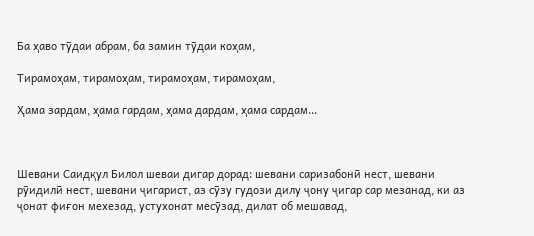Ба ҳаво тӯдаи абрам, ба замин тӯдаи коҳам,

Тирамоҳам, тирамоҳам, тирамоҳам, тирамоҳам,

Ҳама зардам, ҳама гардам, ҳама дардам, ҳама сардам...



Шевани Саидқул Билол шеваи дигар дорад: шевани саризабонӣ нест, шевани рӯидилӣ нест, шевани ҷигарист, аз сӯзу гудози дилу ҷону ҷигар сар мезанад, ки аз ҷонат фиғон мехезад, устухонат месӯзад, дилат об мешавад,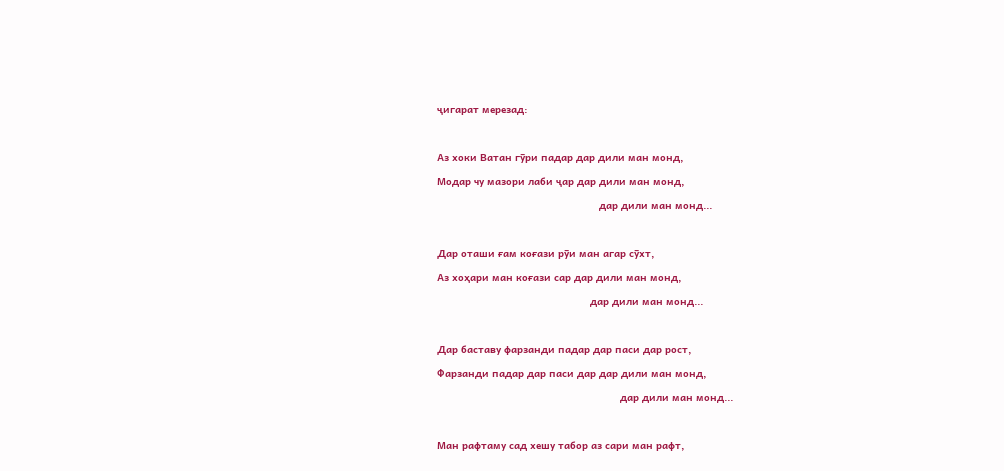ҷигарат мерезад:



Аз хоки Ватан гӯри падар дар дили ман монд,

Модар чу мазори лаби ҷар дар дили ман монд,

                                                      дар дили ман монд...



Дар оташи ғам коғази рӯи ман агар сӯхт,

Аз хоҳари ман коғази сар дар дили ман монд,

                                                   дар дили ман монд...



Дар баставу фарзанди падар дар паси дар рост,

Фарзанди падар дар паси дар дар дили ман монд,

                                                             дар дили ман монд...



Ман рафтаму сад хешу табор аз сари ман рафт,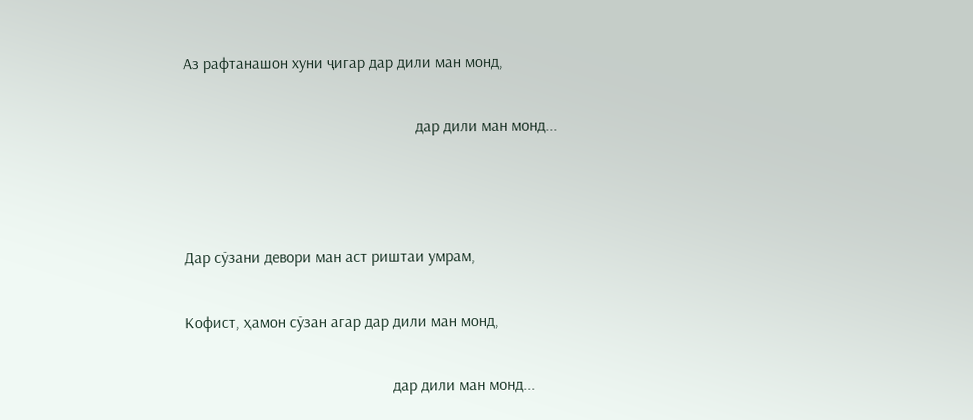Аз рафтанашон хуни ҷигар дар дили ман монд,

                                                          дар дили ман монд...



Дар сӯзани девори ман аст риштаи умрам,

Кофист, ҳамон сӯзан агар дар дили ман монд,

                                                    дар дили ман монд...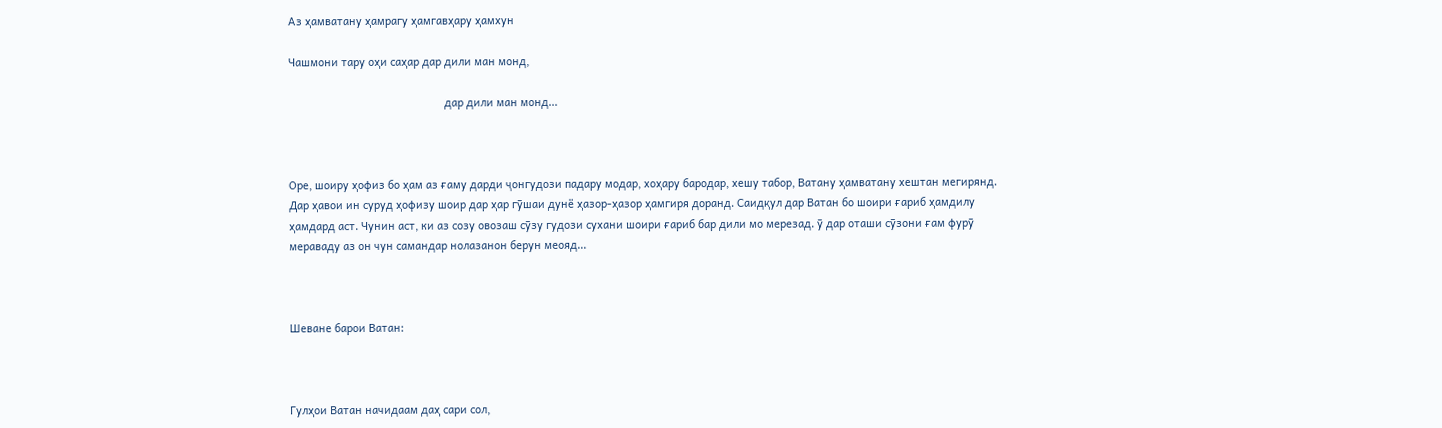Аз ҳамватану ҳамрагу ҳамгавҳару ҳамхун

Чашмони тару оҳи саҳар дар дили ман монд,

                                                    дар дили ман монд...



Оре, шоиру ҳофиз бо ҳам аз ғаму дарди ҷонгудози падару модар, хоҳару бародар, хешу табор, Ватану ҳамватану хештан мегирянд. Дар ҳавои ин суруд ҳофизу шоир дар ҳар гӯшаи дунё ҳазор-ҳазор ҳамгиря доранд. Саидқул дар Ватан бо шоири ғариб ҳамдилу ҳамдард аст. Чунин аст, ки аз созу овозаш сӯзу гудози сухани шоири ғариб бар дили мо мерезад. ӯ дар оташи сӯзони ғам фурӯ мераваду аз он чун самандар нолазанон берун меояд...



Шеване барои Ватан:



Гулҳои Ватан начидаам даҳ сари сол,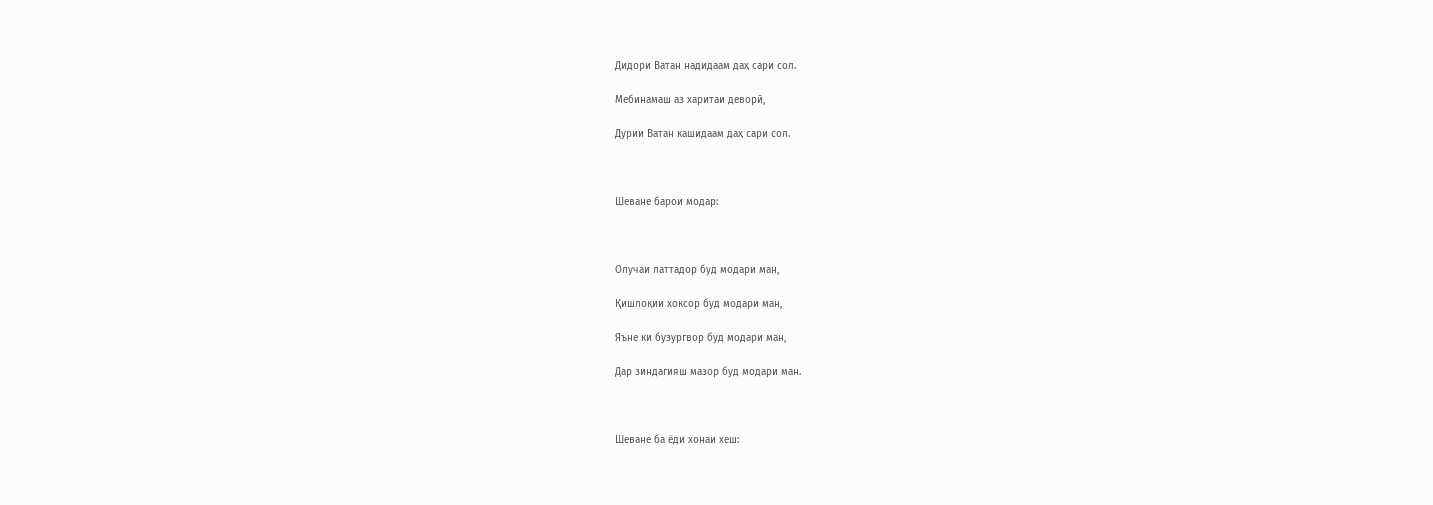Дидори Ватан надидаам даҳ сари сол.

Мебинамаш аз харитаи деворӣ,

Дурии Ватан кашидаам даҳ сари сол.



Шеване барои модар:



Олучаи латтадор буд модари ман,

Қишлоқии хоксор буд модари ман,

Яъне ки бузургвор буд модари ман,

Дар зиндагияш мазор буд модари ман.



Шеване ба ёди хонаи хеш: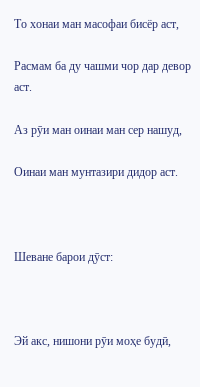То хонаи ман масофаи бисёр аст,

Расмам ба ду чашми чор дар девор аст.

Аз рӯи ман оинаи ман сер нашуд,

Оинаи ман мунтазири дидор аст.



Шеване барои дӯст:



Эй акс, нишони рӯи моҳе будӣ,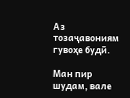Аз тозаҷавониям гувоҳе будӣ.

Ман пир шудам, вале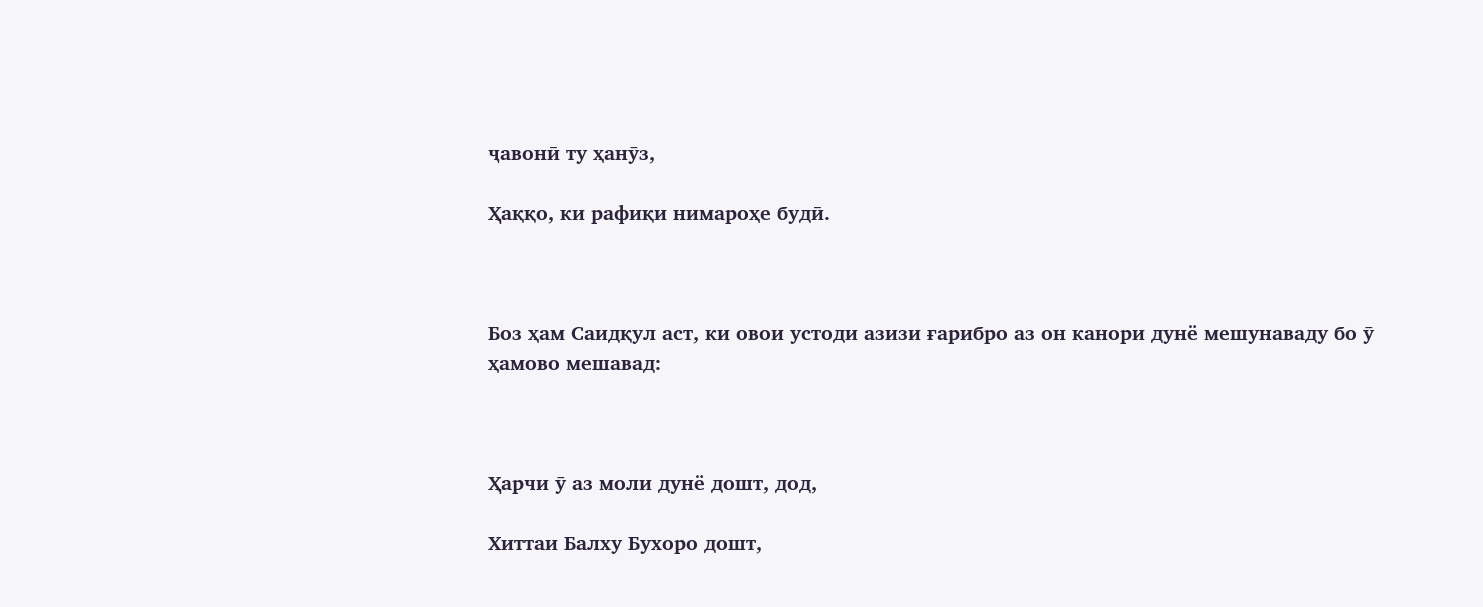ҷавонӣ ту ҳанӯз,

Ҳаққо, ки рафиқи нимароҳе будӣ.



Боз ҳам Саидқул аст, ки овои устоди азизи ғарибро аз он канори дунё мешунаваду бо ӯ ҳамово мешавад:



Ҳарчи ӯ аз моли дунё дошт, дод,

Хиттаи Балху Бухоро дошт,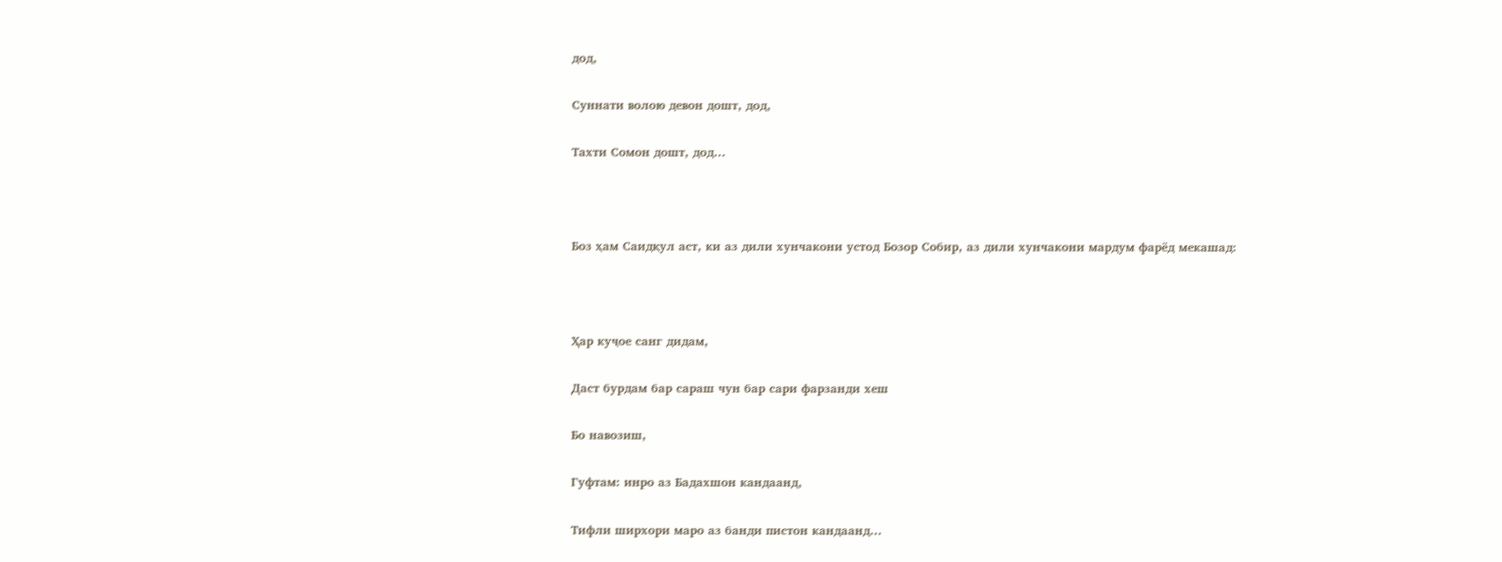дод,

Суннати волою девон дошт, дод,

Тахти Сомон дошт, дод...



Боз ҳам Саидқул аст, ки аз дили хунчакони устод Бозор Собир, аз дили хунчакони мардум фарёд мекашад:



Ҳар куҷое санг дидам,

Даст бурдам бар сараш чун бар сари фарзанди хеш

Бо навозиш,

Гуфтам: инро аз Бадахшон кандаанд,

Тифли ширхори маро аз банди пистон кандаанд...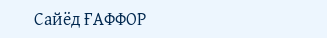Сайёд ҒАФФОР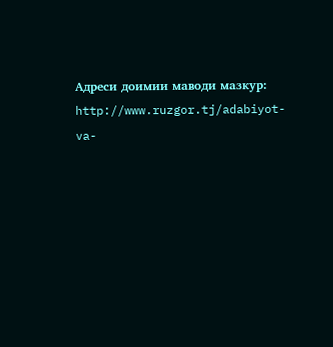Адреси доимии маводи мазкур: http://www.ruzgor.tj/adabiyot-va-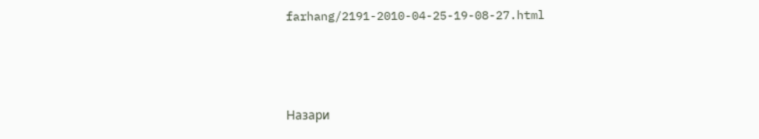farhang/2191-2010-04-25-19-08-27.html



Назари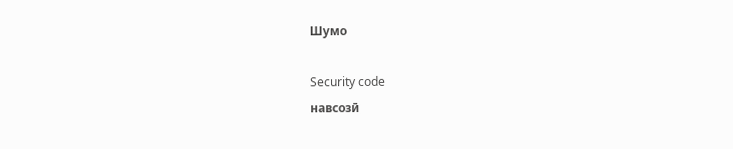Шумо

Security code
навсозӣ